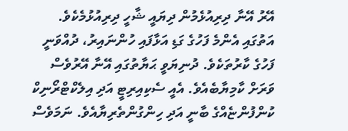އޭރު އޭނާ ދިރިއުޅެމުން ދިޔައީ ޝާހީ ދިރިއުޅުމެކެވެ. އަތުގައި އެންމެ ފަހުގެ ގަޑި އަޅާފައި ހުންނައިރު، ދުއްވަނީ ފަހުގެ ކާރުތަކެވެ. ދުނިޔަވީ ޙަޔާތުގައި އޭނާ އޭރުވެސް ވަރަށް ކާމިޔާބެއެވެ. އެއީ ސެކިއިރިޓީ އަދި އިލެކްޓްރޯނިކް ކުންފުންޏެއްގެ ބާނީ އަދި ހިންގުންތެރިޔާއެވެ. ނަމަވެސް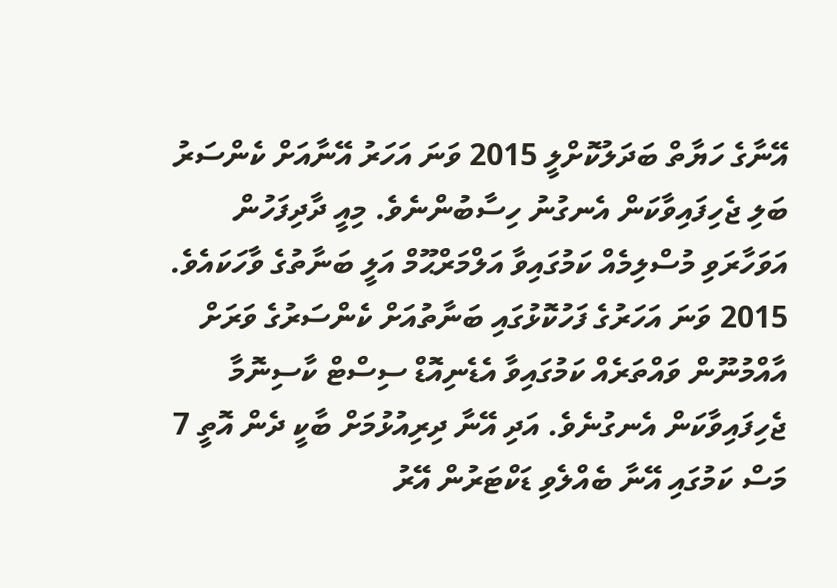އޭނާގެ ހަޔާތް ބަދަލުކޮށްލީ 2015 ވަނަ އަހަރު އޭނާއަށް ކެންސަރު ބަލި ޖެހިފައިވާކަން އެނގުނު ހިސާބުންނެވެ. މިއީ ދާދިފަހުން އަވަހާރަވި މުސްލިމެއް ކަމުގައިވާ އަލްމަރްޙޫމް އަލީ ބަނާތުގެ ވާހަކައެވެ.
2015 ވަނަ އަހަރުގެ ފަހުކޮޅުގައި ބަނާތުއަށް ކެންސަރުގެ ވަރަށް އާއްމުނޫން ވައްތަރެއް ކަމުގައިވާ އެޑެނިއޮޑް ސިސްޓް ކާސިނޮމާ ޖެހިފައިވާކަން އެނގުނެވެ. އަދި އޭނާ ދިރިއުޅުމަށް ބާކީ ދެން އޮތީ 7 މަސް ކަމުގައި އޭނާ ބެއްލެވި ޑަކްޓަރުން އޭރު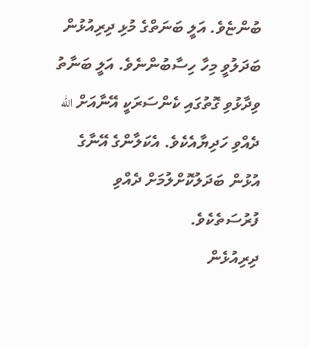ބުންޏެވެ. އަލީ ބަނަތްގެ މުޅި ދިރިއުޅުން ބަދަލުވީ މިހާ ހިސާބުންނެވެ. އަލީ ބަނާތު ވިދާޅުވި ގޮތުގައި ކެންސަރަކީ އޭނާއަށް الله ދެއްވި ހަދިޔާއެކެވެ. އެކަލާންގެ އޭނާގެ އުޅުން ބަދަލުކޮށްލުމަށް ދެއްވި ފުރުސަތެކެވެ.
ދިރިއުޅެން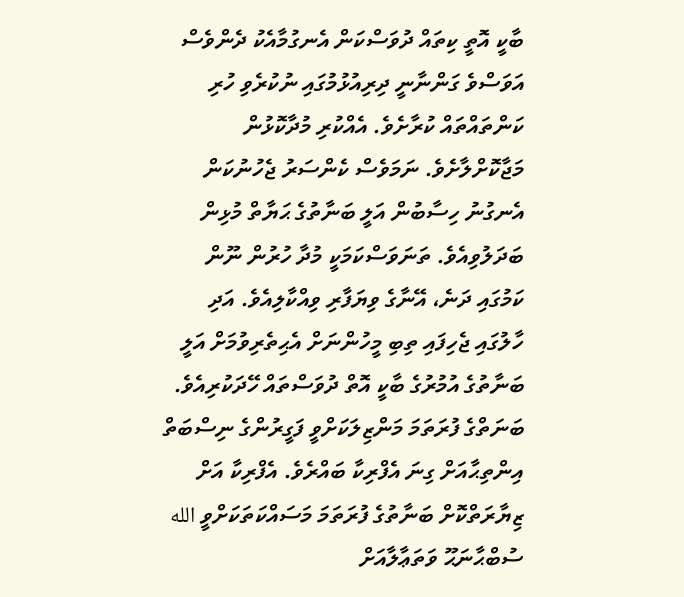ބާކީ އޮތީ ކިތައް ދުވަސްކަން އެނގުމާއެކު ދެންވެސް އަވަސްވެ ގަންނާނީ ދިރިއުޅުމުގައި ނުކުރެވި ހުރި ކަންތައްތައް ކުރާށެވެ. އެއްކުރި މުދާކޮޅުން މަޖާކޮށްލާށެވެ. ނަމަވެސް ކެންސަރު ޖެހުނުކަން އެނގުނު ހިސާބުން އަލީ ބަނާތުގެ ޙަޔާތް މުޅިން ބަދަލުވިއެވެ. ތަނަވަސްކަމަކީ މުދާ ހުރުން ނޫން ކަމުގައި ދަނެ، އޭނާގެ ވިޔަފާރި ވިއްކާލިއެވެ. އަދި ހާލުގައި ޖެހިފައި ތިބި މީހުންނަށް އެޙިތެރިވުމަށް އަލީ ބަނާތުގެ އުމުރުގެ ބާކީ އޮތް ދުވަސްތައް ހޭދަކުރިއެވެ.
ބަނަތްގެ ފުރަތަމަ މަންޒިލަކަށްވީ ފަގީރުންގެ ނިސްބަތް އިންތިޙާއަށް ގިނަ އެފްރިކާ ބައްރެވެ. އެފްރިކާ އަށް ޒިޔާރަތްކޮށް ބަނާތުގެ ފުރަތަމަ މަސައްކަތަކަށްވީ الله ސުބްޙާނަޙޫ ވަތަޢާލާއަށް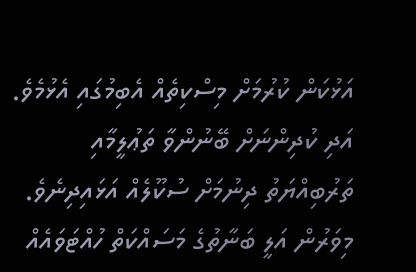އަޅުކަން ކުރުމަށް މިސްކިތެއް އެބިމުގައި އެޅުމެވެ. އަދި ކުދިންނަށް ބޭނުންވާ ތަޢުލީމާއި ތަރުބިއްޔަތު ދިނުމަށް ސުކޫލެއް އަޅައިދިނެވެ. މިވަރުން އަލީ ބަނާތުގެ މަސައްކަތް ހުއްޓަވައެއް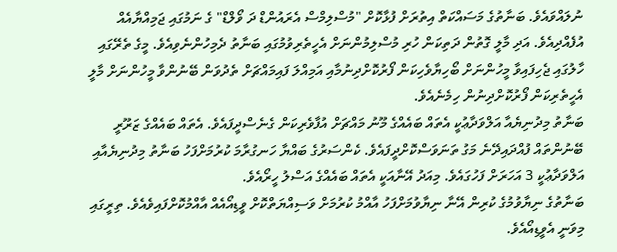ނުލައްވައެވެ. ބަނާތުގެ މަސައްކަތް އިތުރަށް ފުޅާކޮށް "މުސްލިމްސް އެރައުންޑް ދަ ވޯލްޑް" ގެ ނަމުގައި ޖަމިއްޔާއެއް އުފެއްދިއެވެ. އަދި މާލީ ގޮތުން ދަތިކަން ހުރި މުސްލިމުންނަށް އެހީތެރިވުމުގައި ބަނާތު ދެމިހުންނެވިއެވެ. މީގެ ތެރޭގައި ހާލުގައި ޖެހިފައިވާ މީހުންނަށް ބޯހިޔާވެހިކަން ފޯރުކޮށްދިނުމާއި އަމިއްލަ ފައިމައްޗަށް ތެދުވަން ބޭނުންވާ މީހުންނަށް މާލީ އެހީތެރިކަން ފޯރުކޮށްދިނުން ހިމެނެއެވެ.
ބަނާތު މިދުނިޔެއާ އަލްވަދާޢުކީ އެތައް ބައެއްގެ މޫނު މައްޗަށް އުފާވެރިކަން ގެނެސްދީފައެވެ. އެތައް ބައެއްގެ ޒަރޫރީ ބޭނުންތައް ފުއްދައިދޭނެ މަގު ތަނަވަސްކޮށްދީފައެވެ. ކެންސަރުގެ ބައްޔާ ހަނގުރާމަ ކުރުމަށްފަހު ބަނާތު މިދުނިޔެއާއި އަލްވަދާޢުކީ 3 އަހަރަށް ފަހުގައެވެ. މިއަދު އޭނާއަކީ އެތައް ބައެއްގެ އަސްލު ހީރޯއެވެ.
ބަނާތުގެ ނިޔާވުމުގެ ކުރިން އޭނާ ނިޔާވުމަށްފަހު އާއްމު ކުރުމަށް ވަސިއްޔަތްކޮށް ވީޑިއޯއެއް އާއްމުކޮށްފައިވެއެވެ. ތިރީގައި މިވަނީ އެވީޑިއޯއެވެ.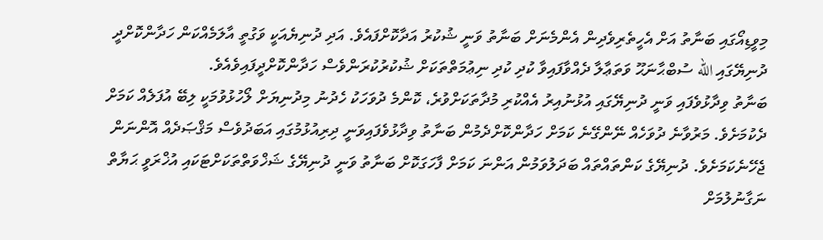މިވީޑިއޯގައި ބަނާތު އަށް އެހީތެރިވެދިން އެންމެނަށް ބަނާތު ވަނީ ޝުކުރު އަދާކޮށްފައެވެ. އަދި ދުނިޔެއަކީ ވަގުތީ އާލަމެއްކަން ހަދާންކޮށްދީ ދުނިޔޭގައި الله ސުބްޙާނަޙޫ ވަތަޢާލާ ދެއްވާފައިވާ ކުދި ކުދި ނިޢުމަތްތަކަށް ޝުކުރުކުރަންވެސް ހަދާންކޮށްދީފައިވެއެވެ.
ބަނާތު ވިދާޅުވެފައި ވަނީ ދުނިޔޭގައި އުޅުނުއިރު އެއްކުރި މުދާތަކަށްވުރެ، ކޮންމެ ދުވަހަކު ހެދުނު މިދުނިޔަށް ލޯހުޅުވުމަކީ ލިބޭ އުފަލެއް ކަމަށް ދެކުމަށެވެ. މަރުވާނެ ދުވަހެއް ނޭންގޭނެ ކަމަށް ހަދާންކޮށްދެމުން ބަނާތު ވިދާޅުވެފައިވަނީ ދިރިއުޅުމުގައި އަބަދުވެސް މަޤްޞަދެއް އޮންނަން ޖެހޭނެކަމަށެވެ. ދުނިޔޭގެ ކަންތައްތައް ބަދަލުވަމުން އަންނަ ކަމަށް ފާހަގަކޮށް ބަނާތު ވަނީ ދުނިޔޭގެ ޝަޚްވަތްތަކަށްޓަކައި އުޚްރަވީ ޙަޔާތް ނަގާނުލުމަށް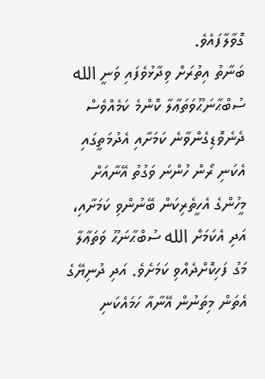ގޮވާލާފައެވެ.
ބަނާތު އިތުރަށް ވިދާޅުވެފައި ވަނީ الله ސުބްޙާނަޙޫވަތަޢާލާ ކޮންމެ ކަމެއްވެސް ދެނެވޮޑިގެންވާނެ ކަމަށާއި އެދުމަތީގައި އެކަނި ރޯން ހުންނަ ވަގުތު އޭނާއަށް މީހުންގެ އެހީތެރިކަން ބޭނުންވި ކަމަށާއި، އަދި އެކަމަށް الله ސުބްޙާނަޙޫ ވަތަޢާލާ މަގު ފަހިކޮށްދެއްވި ކަމަށެވެ. އަދި ދުނިޔޭގެ އެތަން މިތަނުން އޭނާއާ ހަމައެކަނި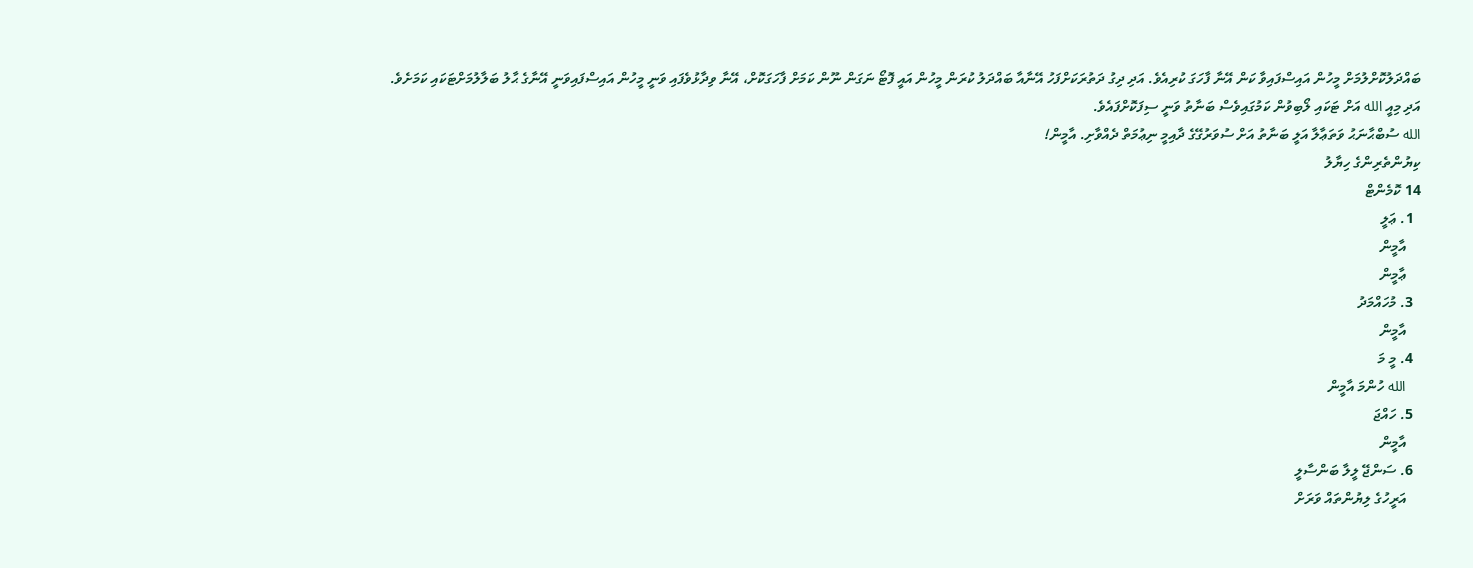ބައްދަލުކޮށްލުމަށް މީހުން އައިސްފައިވާ ކަން އޭނާ ފާހަގަ ކުރިއެވެ. އަދި ދިގު ދަތުރަކަށްފަހު އޭނާއާ ބައްދަލު ކުރަން މީހުން އައީ ފޮޓޯ ނަގަން ނޫން ކަމަށް ފާހަގަކޮށް، އޭނާ ވިދާޅުވެފައި ވަނީ މީހުން އައިސްފައިވަނީ އޭނާގެ ޙާލު ބަލާލުމަށްޓަކައި ކަމަށެވެ. އަދި މިއީ الله އަށް ޓަކައި ލޯބިވުން ކަމުގައިވެސް ބަނާތު ވަނީ ސިފަކޮށްފައެވެ.
الله ސުބްޙާނަޙު ވަތަޢާލާ އަލީ ބަނާތު އަށް ސުވަރުގޭގެ ދާއިމީ ނިޢުމަތް ދެއްވާށި. އާމީން!
ކިޔުންތެރިންގެ ހިޔާލު
14 ކޮމެންޓް
  1. ޢަލީ
    އާމީން
    ޢާމީން
  3. މުހައްމަދު
    އާމީން
  4. މީ މަ
    الله ހުންމަ އާމީން
  5. ހައްޖަ
    އާމީން
  6. ސަންޖޭ ލީލާ ބަންސާލީ
    އަރީހުގެ ލިޔުންތައް ވަރަށް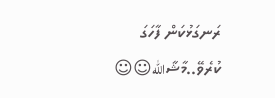ރަނގަޅުކަން ފާހަގަ ކުރެވޭ..މާޝާالله☺☺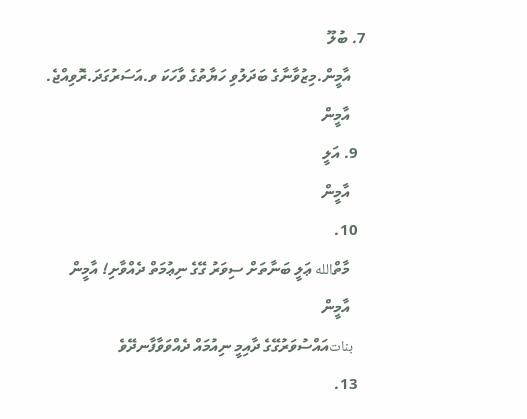7. ބުލޫ
    އާމީން.މިޒުވާނާގެ ބަދަލުވި ހަޔާތުގެ ވާހަކަ ވ.އަސަރުގަދަ.ރޮވިއްޖެ.
    އާމީން
  9. އަލީ
    އާމީން
  10.
    މާތްالله ޢަލީ ބަނާތަށް ސިވަރު ގޭގެ ނިޢުމަތް ދެއްވާށި! އާމީން
    އާމީން
    بناتއައްސުވަރުގޭގެ ދާއިމީ ނިއުމައް ދެއްވަވާފާނދޭވެ
  13.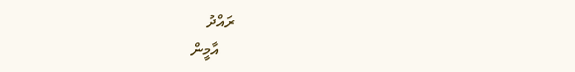ރައްދު
    އާމީން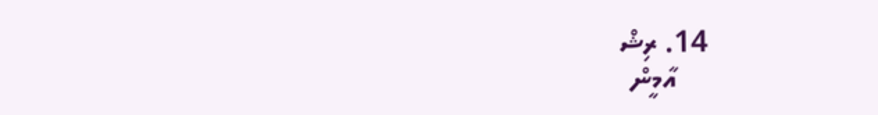14. ރިޝް
    އާމީން